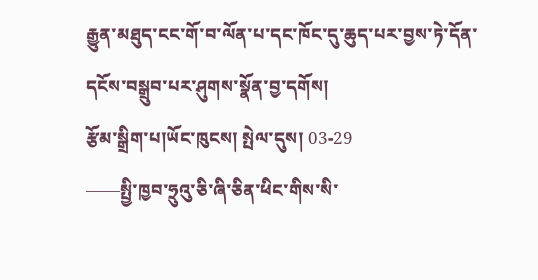རྒྱུན་མཐུད་ངང་གོ་བ་ལོན་པ་དང་ཁོང་དུ་ཆུད་པར་བྱས་ཏེ་དོན་དངོས་བསྒྲུབ་པར་ཤུགས་སྣོན་བྱ་དགོས།
རྩོམ་སྒྲིག་པ།ཡོང་ཁུངས། སྤེལ་དུས། 03-29
——སྤྱི་ཁྱབ་ཧྲུའུ་ཅི་ཞི་ཅིན་ཕིང་གིས་སི་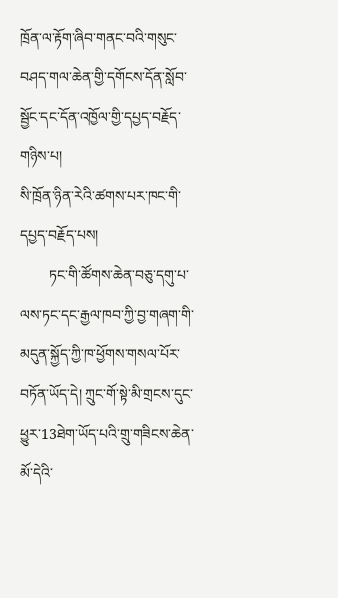ཁྲོན་ལ་རྟོག་ཞིབ་གནང་བའི་གསུང་བཤད་གལ་ཆེན་གྱི་དགོངས་དོན་སློབ་སྦྱོང་དང་དོན་འཁྱོལ་གྱི་དཔྱད་བརྗོད་གཉིས་པ།
སི་ཁྲོན་ཉིན་རེའི་ཚགས་པར་ཁང་གི་དཔྱད་བརྗོད་པས།
        ཏང་གི་ཚོགས་ཆེན་བཅུ་དགུ་པ་ལས་ཏང་དང་རྒྱལ་ཁབ་ཀྱི་བྱ་གཞག་གི་མདུན་སྐྱོད་ཀྱི་ཁ་ཕྱོགས་གསལ་པོར་བཏོན་ཡོད་དེ། ཀྲུང་གོ་སྟེ་མི་གྲངས་དུང་ཕྱུར་13ཐེག་ཡོད་པའི་གྲུ་གཟིངས་ཆེན་མོ་དེའི་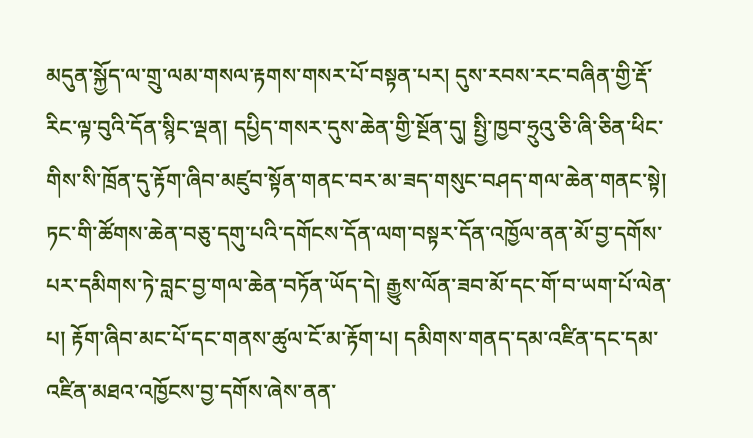མདུན་སྐྱོད་ལ་གྲུ་ལམ་གསལ་རྟགས་གསར་པོ་བསྟན་པར། དུས་རབས་རང་བཞིན་གྱི་རྡོ་རིང་ལྟ་བུའི་དོན་སྙིང་ལྡན། དཔྱིད་གསར་དུས་ཆེན་གྱི་སྔོན་དུ། སྤྱི་ཁྱབ་ཧྲུའུ་ཅི་ཞི་ཅིན་ཕིང་གིས་སི་ཁྲོན་དུ་རྟོག་ཞིབ་མཛུབ་སྟོན་གནང་བར་མ་ཟད་གསུང་བཤད་གལ་ཆེན་གནང་སྟེ། ཏང་གི་ཚོགས་ཆེན་བཅུ་དགུ་པའི་དགོངས་དོན་ལག་བསྟར་དོན་འཁྱོལ་ནན་མོ་བྱ་དགོས་པར་དམིགས་ཏེ་བླང་བྱ་གལ་ཆེན་བཏོན་ཡོད་དེ། རྒྱུས་ལོན་ཟབ་མོ་དང་གོ་བ་ཡག་པོ་ལེན་པ། རྟོག་ཞིབ་མང་པོ་དང་གནས་ཚུལ་ངོ་མ་རྟོག་པ། དམིགས་གནད་དམ་འཛིན་དང་དམ་འཛིན་མཐའ་འཁྱོངས་བྱ་དགོས་ཞེས་ནན་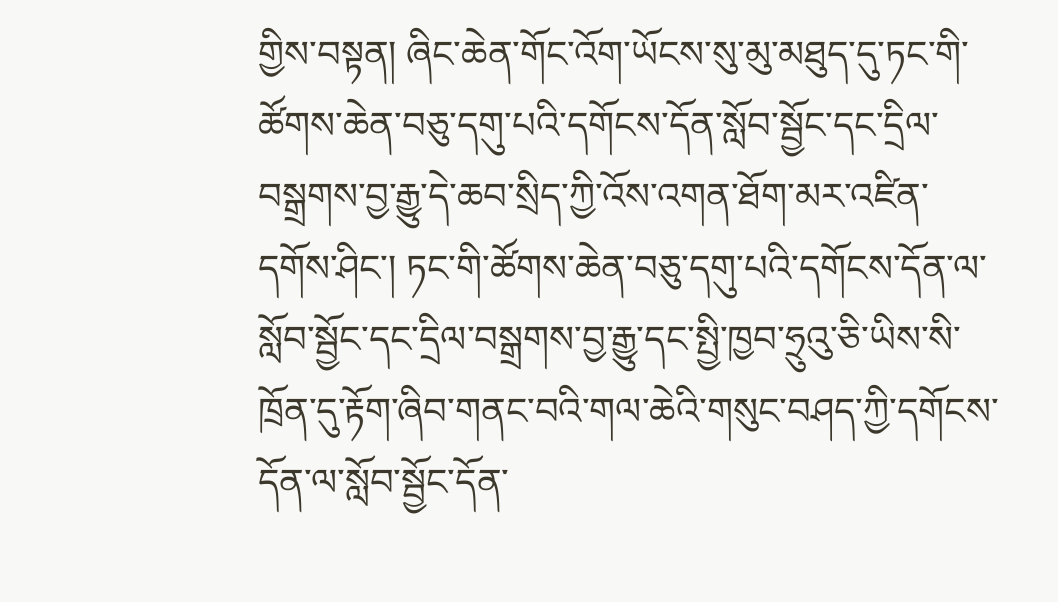གྱིས་བསྟན། ཞིང་ཆེན་གོང་འོག་ཡོངས་སུ་མུ་མཐུད་དུ་ཏང་གི་ཚོགས་ཆེན་བཅུ་དགུ་པའི་དགོངས་དོན་སློབ་སྦྱོང་དང་དྲིལ་བསྒྲགས་བྱ་རྒྱུ་དེ་ཆབ་སྲིད་ཀྱི་འོས་འགན་ཐོག་མར་འཛིན་དགོས་ཤིང་། ཏང་གི་ཚོགས་ཆེན་བཅུ་དགུ་པའི་དགོངས་དོན་ལ་སློབ་སྦྱོང་དང་དྲིལ་བསྒྲགས་བྱ་རྒྱུ་དང་སྤྱི་ཁྱབ་ཧྲུའུ་ཅི་ཡིས་སི་ཁྲོན་དུ་རྟོག་ཞིབ་གནང་བའི་གལ་ཆེའི་གསུང་བཤད་ཀྱི་དགོངས་དོན་ལ་སློབ་སྦྱོང་དོན་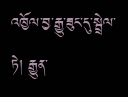འཁྱོལ་བྱ་རྒྱུ་ཟུང་དུ་སྦྲེལ་ཏེ། རྒྱུན་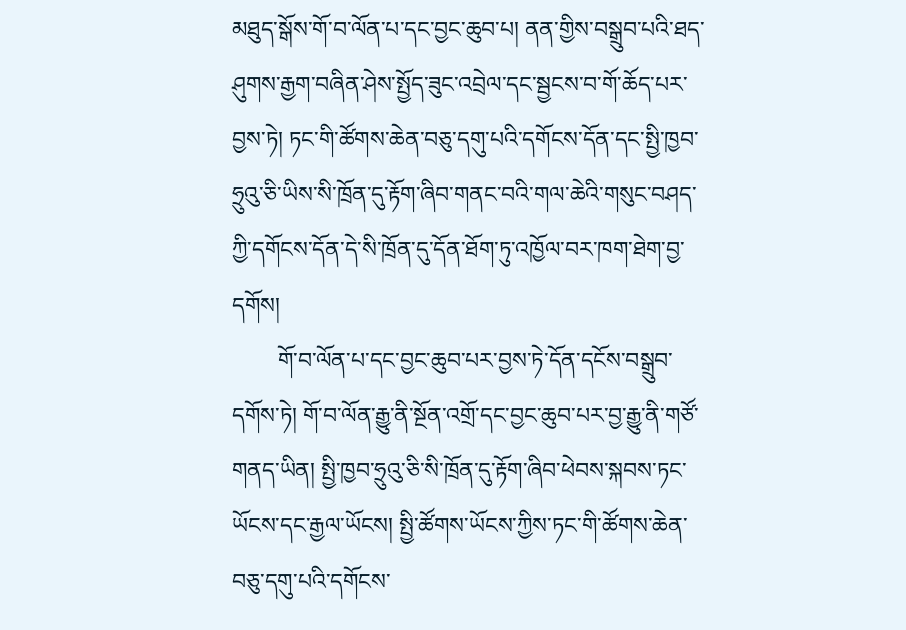མཐུད་སྒོས་གོ་བ་ལོན་པ་དང་བྱང་ཆུབ་པ། ནན་གྱིས་བསྒྲུབ་པའི་ཐད་ཤུགས་རྒྱག་བཞིན་ཤེས་སྤྱོད་ཟུང་འབྲེལ་དང་སྦྱངས་བ་གོ་ཆོད་པར་བྱས་ཏེ། ཏང་གི་ཚོགས་ཆེན་བཅུ་དགུ་པའི་དགོངས་དོན་དང་སྤྱི་ཁྱབ་ཧྲུའུ་ཅི་ཡིས་སི་ཁྲོན་དུ་རྟོག་ཞིབ་གནང་བའི་གལ་ཆེའི་གསུང་བཤད་ཀྱི་དགོངས་དོན་དེ་སི་ཁྲོན་དུ་དོན་ཐོག་ཏུ་འཁྱོལ་བར་ཁག་ཐེག་བྱ་དགོས།
        གོ་བ་ལོན་པ་དང་བྱང་ཆུབ་པར་བྱས་ཏེ་དོན་དངོས་བསྒྲུབ་དགོས་ཏེ། གོ་བ་ལོན་རྒྱུ་ནི་སྔོན་འགྲོ་དང་བྱང་ཆུབ་པར་བྱ་རྒྱུ་ནི་གཙོ་གནད་ཡིན། སྤྱི་ཁྱབ་ཧྲུའུ་ཅི་སི་ཁྲོན་དུ་རྟོག་ཞིབ་ཕེབས་སྐབས་ཏང་ཡོངས་དང་རྒྱལ་ཡོངས། སྤྱི་ཚོགས་ཡོངས་ཀྱིས་ཏང་གི་ཚོགས་ཆེན་བཅུ་དགུ་པའི་དགོངས་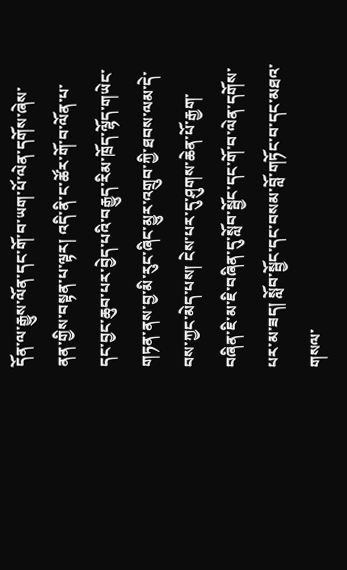དོན་ལ་རྒྱུས་ལོན་དང་གོ་བ་ཡག་པོ་ལེན་དགོས་ཞེས་ནན་གྱིས་བསྟན་པ་ལྟར། འདི་ནི་ང་ཚོར་གོ་བ་ལོན་པ་དང་བྱང་ཆུབ་པར་བྱེད་པའི་བརྒྱུད་རིམ་ཁྲོད་ལྷོད་གཡེང་གཏན་ནས་བྱ་མི་རུང་ཞིང་མྱུར་འགྲུབ་ཀྱི་ཐབས་ལམ་དེ་བས་ཀྱང་མེད་པས། ངེས་པར་དུ་ཤུགས་ཆེན་པོ་རྒྱག་བཞིན་ཇི་མ་ཇི་བཞིན་དུ་སློབ་སྦྱོང་དང་གོ་བ་ལེན་དགོས་པར་མ་ཟད། སློབ་སྦྱོང་དང་བསམ་བློ་གཏོང་བ་དང་མཐའ་གསལ་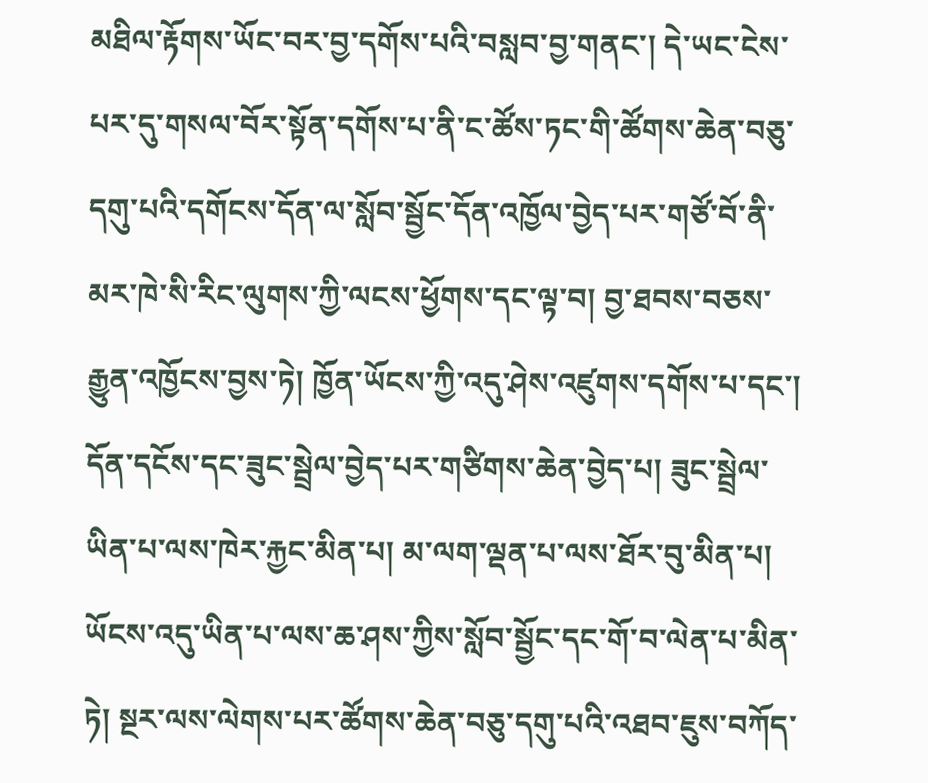མཐིལ་རྟོགས་ཡོང་བར་བྱ་དགོས་པའི་བསླབ་བྱ་གནང་། དེ་ཡང་ངེས་པར་དུ་གསལ་བོར་སྟོན་དགོས་པ་ནི་ང་ཚོས་ཏང་གི་ཚོགས་ཆེན་བཅུ་དགུ་པའི་དགོངས་དོན་ལ་སློབ་སྦྱོང་དོན་འཁྱོལ་བྱེད་པར་གཙོ་བོ་ནི་མར་ཁེ་སི་རིང་ལུགས་ཀྱི་ལངས་ཕྱོགས་དང་ལྟ་བ། བྱ་ཐབས་བཅས་རྒྱུན་འཁྱོངས་བྱས་ཏེ། ཁྱོན་ཡོངས་ཀྱི་འདུ་ཤེས་འཛུགས་དགོས་པ་དང་། དོན་དངོས་དང་ཟུང་སྦྲེལ་བྱེད་པར་གཙིགས་ཆེན་བྱེད་པ། ཟུང་སྦྲེལ་ཡིན་པ་ལས་ཁེར་རྐྱང་མིན་པ། མ་ལག་ལྡན་པ་ལས་ཐོར་བུ་མིན་པ། ཡོངས་འདུ་ཡིན་པ་ལས་ཆ་ཤས་ཀྱིས་སློབ་སྦྱོང་དང་གོ་བ་ལེན་པ་མིན་ཏེ། སྔར་ལས་ལེགས་པར་ཚོགས་ཆེན་བཅུ་དགུ་པའི་འཐབ་ཇུས་བཀོད་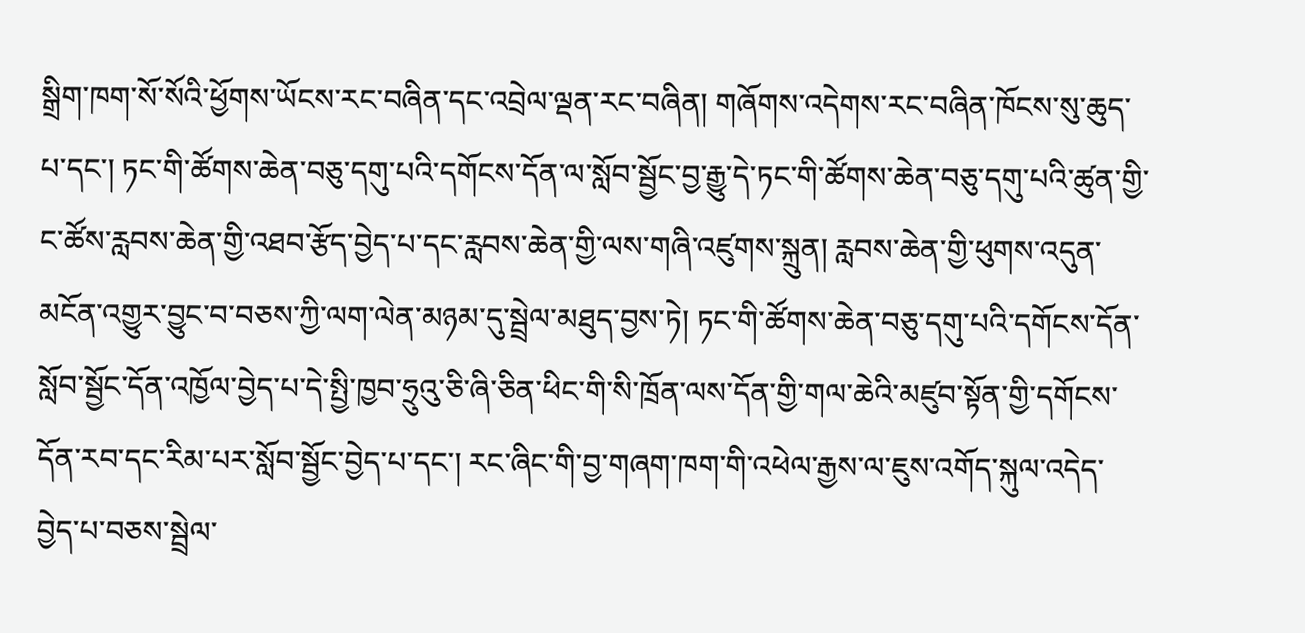སྒྲིག་ཁག་སོ་སོའི་ཕྱོགས་ཡོངས་རང་བཞིན་དང་འབྲེལ་ལྡན་རང་བཞིན། གཞོགས་འདེགས་རང་བཞིན་ཁོངས་སུ་ཆུད་པ་དང་། ཏང་གི་ཚོགས་ཆེན་བཅུ་དགུ་པའི་དགོངས་དོན་ལ་སློབ་སྦྱོང་བྱ་རྒྱུ་དེ་ཏང་གི་ཚོགས་ཆེན་བཅུ་དགུ་པའི་ཚུན་གྱི་ང་ཚོས་རླབས་ཆེན་གྱི་འཐབ་རྩོད་བྱེད་པ་དང་རླབས་ཆེན་གྱི་ལས་གཞི་འཛུགས་སྐྲུན། རླབས་ཆེན་གྱི་ཕུགས་འདུན་མངོན་འགྱུར་བྱུང་བ་བཅས་ཀྱི་ལག་ལེན་མཉམ་དུ་སྦྲེལ་མཐུད་བྱས་ཏེ། ཏང་གི་ཚོགས་ཆེན་བཅུ་དགུ་པའི་དགོངས་དོན་སློབ་སྦྱོང་དོན་འཁྱོལ་བྱེད་པ་དེ་སྤྱི་ཁྱབ་ཧྲུའུ་ཅི་ཞི་ཅིན་ཕིང་གི་སི་ཁྲོན་ལས་དོན་གྱི་གལ་ཆེའི་མཛུབ་སྟོན་གྱི་དགོངས་དོན་རབ་དང་རིམ་པར་སློབ་སྦྱོང་བྱེད་པ་དང་། རང་ཞིང་གི་བྱ་གཞག་ཁག་གི་འཕེལ་རྒྱས་ལ་ཇུས་འགོད་སྐུལ་འདེད་བྱེད་པ་བཅས་སྦྲེལ་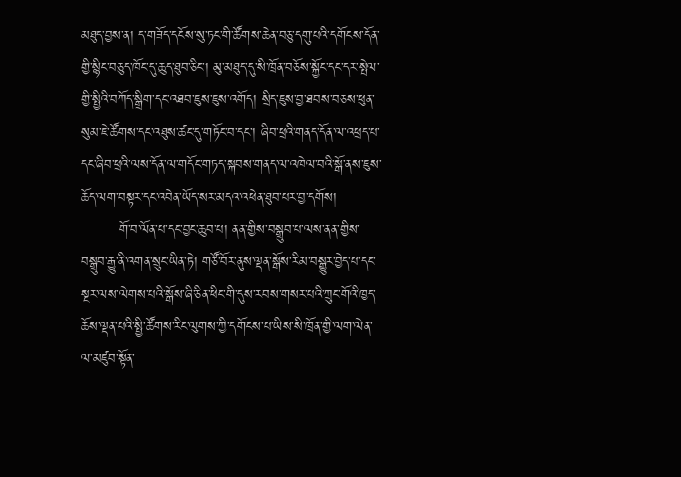མཐུད་བྱས་ན། ད་གཟོད་དངོས་སུ་ཏང་གི་ཚོགས་ཆེན་བཅུ་དགུ་པའི་དགོངས་དོན་གྱི་སྙིང་བཅུད་ཁོང་དུ་ཆུད་ཐུབ་ཅིང་། མུ་མཐུད་དུ་སི་ཁྲོན་བཅོས་སྐྱོང་དང་དར་སྤེལ་གྱི་སྤྱིའི་བཀོད་སྒྲིག་དང་འཐབ་ཇུས་ཇུས་འགོད། སྲིད་ཇུས་བྱ་ཐབས་བཅས་ཕུན་སུམ་ཇེ་ཚོགས་དང་འཐུས་ཚང་དུ་གཏོང་བ་དང་། ཞིབ་ཕྲའི་གནད་དོན་ལ་འཕྲད་པ་དང་ཞིབ་ཕྲའི་ལས་དོན་ལ་གདོང་གཏད་སྐབས་གནད་ལ་འཁེལ་བའི་སྒོ་ནས་ཇུས་ཆོད་ལག་བསྟར་དང་འབེན་ཡོད་སར་མདའ་འཕེན་ཐུབ་པར་བྱ་དགོས།
        གོ་བ་ལོན་པ་དང་བྱང་ཆུབ་པ། ནན་གྱིས་བསྒྲུབ་པ་ལས་ནན་གྱིས་བསྒྲུབ་རྒྱུ་ནི་འགན་སྲུང་ཡིན་ཏེ། གཙོ་བོར་ནུས་ལྡན་སྒོས་རིམ་བསྒྱུར་བྱེད་པ་དང་སྔར་ལས་ལེགས་པའི་སྒོས་ཞི་ཅིན་ཕིང་གི་དུས་རབས་གསར་པའི་ཀྲུང་གོའི་ཁྱད་ཆོས་ལྡན་པའི་སྤྱི་ཚོགས་རིང་ལུགས་ཀྱི་དགོངས་པ་ཡིས་སི་ཁྲོན་གྱི་ལག་ལེན་ལ་མཛུབ་སྟོན་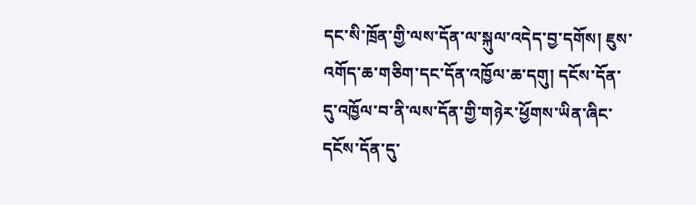དང་སི་ཁྲོན་གྱི་ལས་དོན་ལ་སྐུལ་འདེད་བྱ་དགོས། ཇུས་འགོད་ཆ་གཅིག་དང་དོན་འཁྱོལ་ཆ་དགུ། དངོས་དོན་དུ་འཁྱོལ་བ་ནི་ལས་དོན་གྱི་གཉེར་ཕྱོགས་ཡིན་ཞིང་དངོས་དོན་དུ་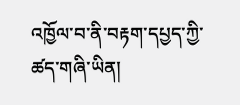འཁྱོལ་བ་ནི་བརྟག་དཔྱད་ཀྱི་ཚད་གཞི་ཡིན།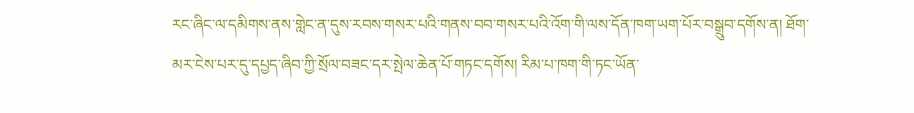རང་ཞིང་ལ་དམིགས་ནས་གླེང་ན་དུས་རབས་གསར་པའི་གནས་བབ་གསར་པའི་འོག་གི་ལས་དོན་ཁག་ཡག་པོར་བསྒྲུབ་དགོས་ན། ཐོག་མར་ངེས་པར་དུ་དཔྱད་ཞིབ་ཀྱི་སྲོལ་བཟང་དར་སྤེལ་ཆེན་པོ་གཏང་དགོས། རིམ་པ་ཁག་གི་ཏང་ཡོན་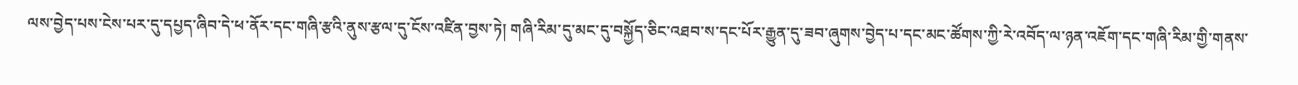ལས་བྱེད་པས་ངེས་པར་དུ་དཔྱད་ཞིབ་དེ་ཕ་ནོར་དང་གཞི་རྩའི་ནུས་རྩལ་དུ་ངོས་འཛིན་བྱས་ཏེ། གཞི་རིམ་དུ་མང་དུ་བསྐྱོད་ཅིང་འཐབ་ས་དང་པོར་རྒྱུན་དུ་ཟབ་ཞུགས་བྱེད་པ་དང་མང་ཚོགས་ཀྱི་རེ་འབོད་ལ་ཉན་འཇོག་དང་གཞི་རིམ་གྱི་གནས་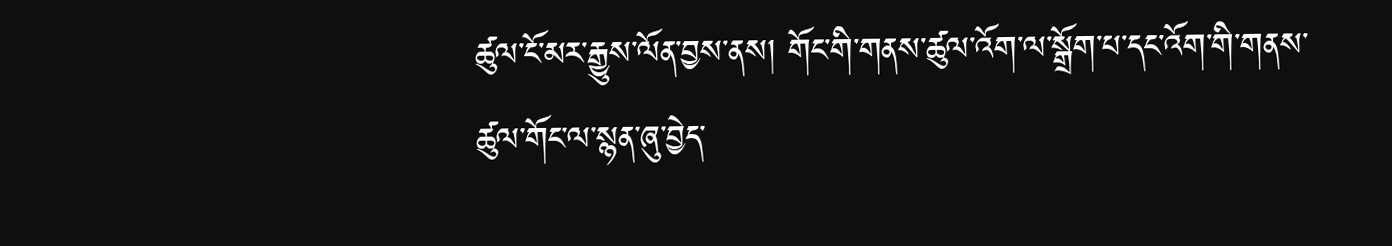ཚུལ་ངོ་མར་རྒྱུས་ལོན་བྱས་ནས། གོང་གི་གནས་ཚུལ་འོག་ལ་སྒྲོག་པ་དང་འོག་གི་གནས་ཚུལ་གོང་ལ་སྙན་ཞུ་བྱེད་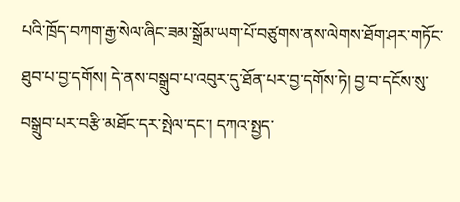པའི་ཁྲོད་བཀག་རྒྱ་སེལ་ཞིང་ཟམ་སྒྲོམ་ཡག་པོ་བཙུགས་ནས་ལེགས་ཐོག་ཤར་གཏོང་ཐུབ་པ་བྱ་དགོས། དེ་ནས་བསྒྲུབ་པ་འབུར་དུ་ཐོན་པར་བྱ་དགོས་ཏེ། བྱ་བ་དངོས་སུ་བསྒྲུབ་པར་བརྩི་མཐོང་དར་སྤེལ་དང་། དཀའ་སྤྱད་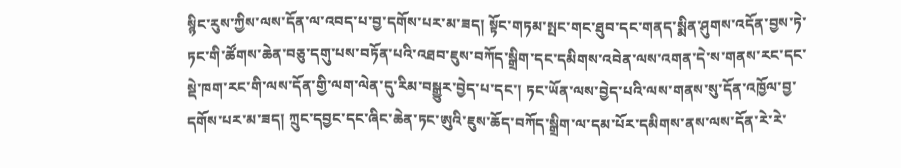སྙིང་རུས་ཀྱིས་ལས་དོན་ལ་འབད་པ་བྱ་དགོས་པར་མ་ཟད། སྟོང་གཏམ་སྤང་གང་ཐུབ་དང་གནད་སྨིན་ཤུགས་འདོན་བྱས་ཏེ་ཏང་གི་ཚོགས་ཆེན་བཅུ་དགུ་པས་བཏོན་པའི་འཐབ་ཇུས་བཀོད་སྒྲིག་དང་དམིགས་འབེན་ལས་འགན་དེ་ས་གནས་རང་དང་སྡེ་ཁག་རང་གི་ལས་དོན་གྱི་ལག་ལེན་དུ་རིམ་བསྒྱུར་བྱེད་པ་དང་། ཏང་ཡོན་ལས་བྱེད་པའི་ལས་གནས་སུ་དོན་འཁྱོལ་བྱ་དགོས་པར་མ་ཟད། ཀྲུང་དབྱང་དང་ཞིང་ཆེན་ཏང་ཨུའི་ཇུས་ཆོད་བཀོད་སྒྲིག་ལ་དམ་པོར་དམིགས་ནས་ལས་དོན་རེ་རེ་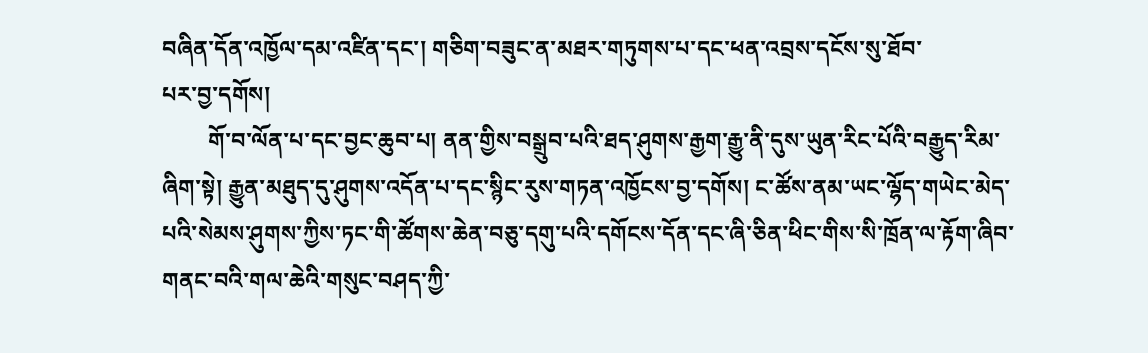བཞིན་དོན་འཁྱོལ་དམ་འཛིན་དང་། གཅིག་བཟུང་ན་མཐར་གཏུགས་པ་དང་ཕན་འབྲས་དངོས་སུ་ཐོབ་
པར་བྱ་དགོས།
        གོ་བ་ལོན་པ་དང་བྱང་ཆུབ་པ། ནན་གྱིས་བསྒྲུབ་པའི་ཐད་ཤུགས་རྒྱག་རྒྱུ་ནི་དུས་ཡུན་རིང་པོའི་བརྒྱུད་རིམ་ཞིག་སྟེ། རྒྱུན་མཐུད་དུ་ཤུགས་འདོན་པ་དང་སྙིང་རུས་གཏན་འཁྱོངས་བྱ་དགོས། ང་ཚོས་ནམ་ཡང་ལྷོད་གཡེང་མེད་པའི་སེམས་ཤུགས་ཀྱིས་ཏང་གི་ཚོགས་ཆེན་བཅུ་དགུ་པའི་དགོངས་དོན་དང་ཞི་ཅིན་ཕིང་གིས་སི་ཁྲོན་ལ་རྟོག་ཞིབ་གནང་བའི་གལ་ཆེའི་གསུང་བཤད་ཀྱི་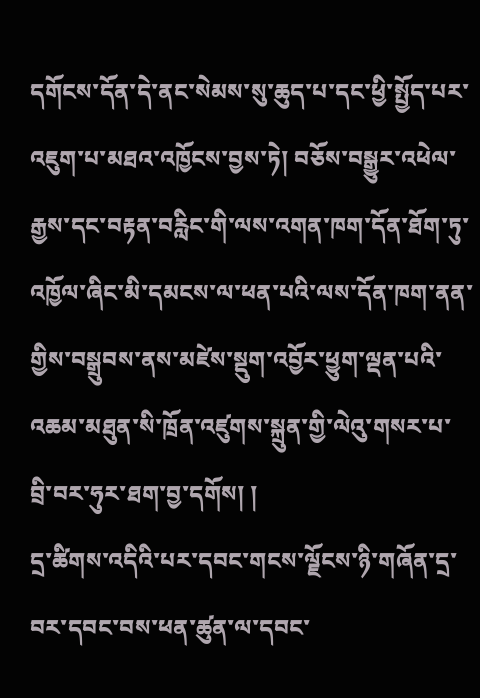དགོངས་དོན་དེ་ནང་སེམས་སུ་ཆུད་པ་དང་ཕྱི་སྤྱོད་པར་འཇུག་པ་མཐའ་འཁྱོངས་བྱས་ཏེ། བཅོས་བསྒྱུར་འཕེལ་རྒྱས་དང་བརྟན་བརླིང་གི་ལས་འགན་ཁག་དོན་ཐོག་ཏུ་འཁྱོལ་ཞིང་མི་དམངས་ལ་ཕན་པའི་ལས་དོན་ཁག་ནན་གྱིས་བསྒྲུབས་ནས་མཛེས་སྡུག་འབྱོར་ཕྱུག་ལྡན་པའི་འཆམ་མཐུན་སི་ཁྲོན་འཛུགས་སྐྲུན་གྱི་ལེའུ་གསར་པ་བྲི་བར་ཧུར་ཐག་བྱ་དགོས། །
དྲ་ཚིགས་འདིའི་པར་དབང་གངས་ལྗོངས་ཉི་གཞོན་དྲ་བར་དབང་བས་ཕན་ཚུན་ལ་དབང་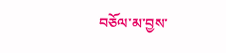བཅོལ་མ་བྱས་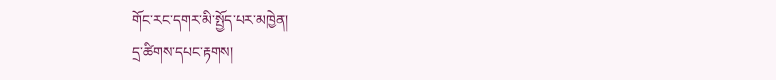གོང་རང་དགར་མི་སྤྱོད་པར་མཁྱེན།
དྲ་ཚིགས་དཔང་རྟགས།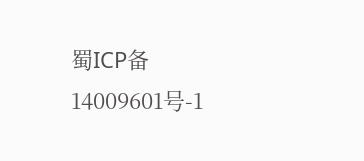蜀ICP备14009601号-1